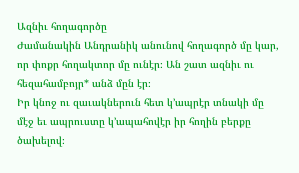Ազնիւ հողագործը
Ժամանակին Անդրանիկ անունով հողագործ մը կար, որ փոքր հողակտոր մը ունէր։ Ան շատ ազնիւ ու հեզահամբոյր* անձ մըն էր։
Իր կնոջ ու զաւակներուն հետ կ՚ապրէր տնակի մը մէջ եւ ապրուստը կ՚ապահովէր իր հողին բերքը ծախելով։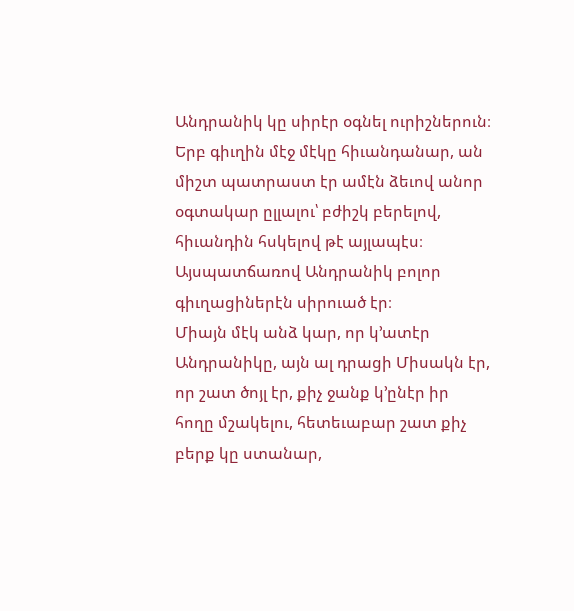Անդրանիկ կը սիրէր օգնել ուրիշներուն։ Երբ գիւղին մէջ մէկը հիւանդանար, ան միշտ պատրաստ էր ամէն ձեւով անոր օգտակար ըլլալու՝ բժիշկ բերելով, հիւանդին հսկելով թէ այլապէս։
Այսպատճառով Անդրանիկ բոլոր գիւղացիներէն սիրուած էր։
Միայն մէկ անձ կար, որ կ՚ատէր Անդրանիկը, այն ալ դրացի Միսակն էր, որ շատ ծոյլ էր, քիչ ջանք կ՚ընէր իր հողը մշակելու, հետեւաբար շատ քիչ բերք կը ստանար,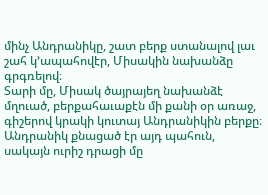մինչ Անդրանիկը, շատ բերք ստանալով լաւ շահ կ՚ապահովէր, Միսակին նախանձը գրգռելով։
Տարի մը, Միսակ ծայրայեղ նախանձէ մղուած, բերքահաւաքէն մի քանի օր առաջ, գիշերով կրակի կուտայ Անդրանիկին բերքը։ Անդրանիկ քնացած էր այդ պահուն, սակայն ուրիշ դրացի մը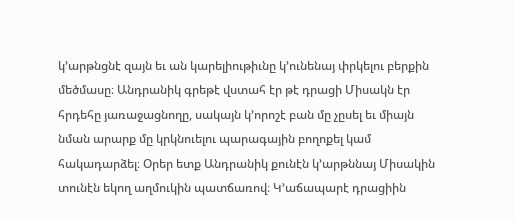կ՚արթնցնէ զայն եւ ան կարելիութիւնը կ՚ունենայ փրկելու բերքին մեծմասը։ Անդրանիկ գրեթէ վստահ էր թէ դրացի Միսակն էր հրդեհը յառաջացնողը, սակայն կ՚որոշէ բան մը չըսել եւ միայն նման արարք մը կրկնուելու պարագային բողոքել կամ հակադարձել։ Օրեր ետք Անդրանիկ քունէն կ՚արթննայ Միսակին տունէն եկող աղմուկին պատճառով։ Կ՚աճապարէ դրացիին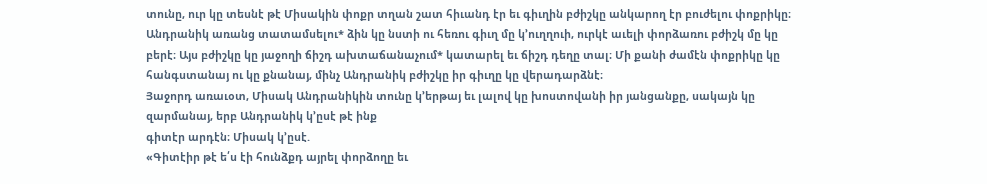տունը, ուր կը տեսնէ թէ Միսակին փոքր տղան շատ հիւանդ էր եւ գիւղին բժիշկը անկարող էր բուժելու փոքրիկը։ Անդրանիկ առանց տատամսելու* ձին կը նստի ու հեռու գիւղ մը կ՚ուղղուի, ուրկէ աւելի փորձառու բժիշկ մը կը բերէ։ Այս բժիշկը կը յաջողի ճիշդ ախտաճանաչում* կատարել եւ ճիշդ դեղը տալ։ Մի քանի ժամէն փոքրիկը կը հանգստանայ ու կը քնանայ, մինչ Անդրանիկ բժիշկը իր գիւղը կը վերադարձնէ։
Յաջորդ առաւօտ, Միսակ Անդրանիկին տունը կ՚երթայ եւ լալով կը խոստովանի իր յանցանքը, սակայն կը զարմանայ, երբ Անդրանիկ կ՚ըսէ թէ ինք
գիտէր արդէն։ Միսակ կ՚ըսէ.
«Գիտէիր թէ ե՛ս էի հունձքդ այրել փորձողը եւ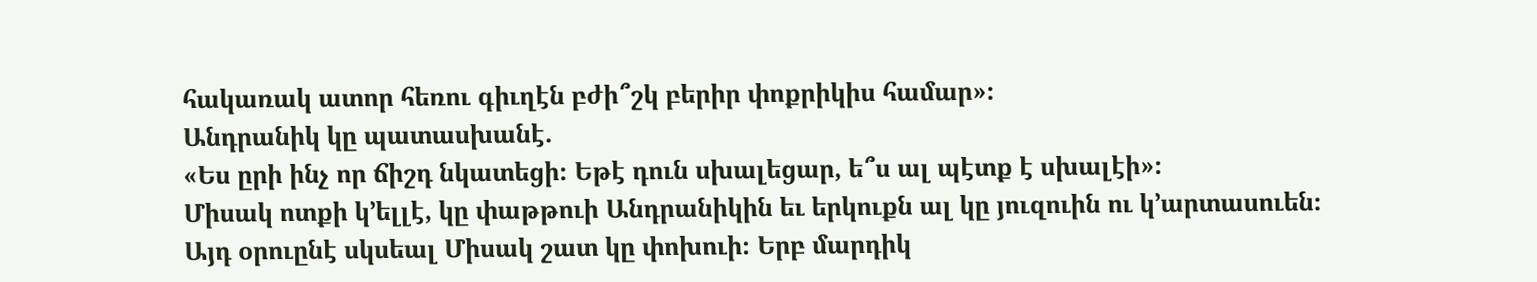հակառակ ատոր հեռու գիւղէն բժի՞շկ բերիր փոքրիկիս համար»։
Անդրանիկ կը պատասխանէ.
«Ես ըրի ինչ որ ճիշդ նկատեցի։ Եթէ դուն սխալեցար, ե՞ս ալ պէտք է սխալէի»։
Միսակ ոտքի կ’ելլէ, կը փաթթուի Անդրանիկին եւ երկուքն ալ կը յուզուին ու կ՚արտասուեն։
Այդ օրուընէ սկսեալ Միսակ շատ կը փոխուի։ Երբ մարդիկ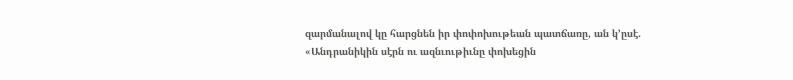զարմանալով կը հարցնեն իր փոփոխութեան պատճառը, ան կ՚ըսէ.
«Անդրանիկին սէրն ու ազնւութիւնը փոխեցին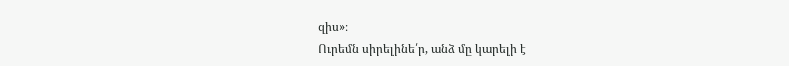զիս»։
Ուրեմն սիրելինե՛ր, անձ մը կարելի է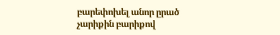բարեփոխել անոր ըրած չարիքին բարիքով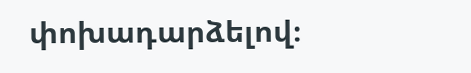փոխադարձելով։